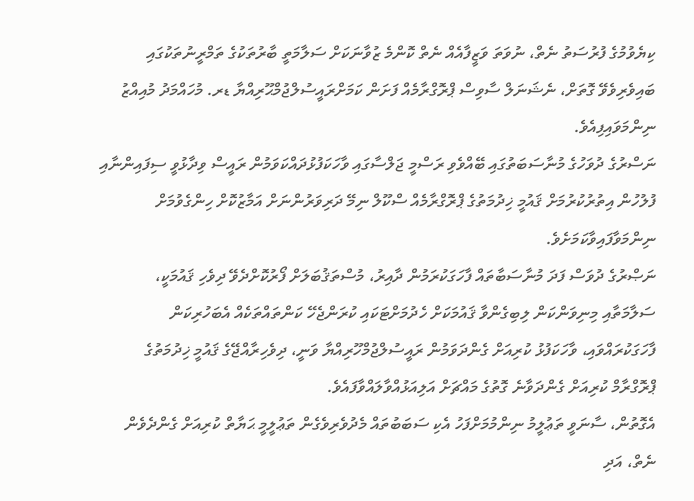ކިޔެވުމުގެ ފުރުސަތު ނެތް، ނުވަތަ ވަޒީފާއެއް ނެތް ކޮންމެ ޒުވާނަކަށް ސަލާމަތީ ބާރުތަކުގެ ތަމްރީނުތަކުގައި ބައިވެރިވެވޭ ގޮތަށް، ނެޝަނަލް ސާވިސް ޕްރޮގްރާމެއް ފަށަން ކަމަށްރައީސުލްޖުމްޙޫރިއްޔާ ޑރ. މުހައްމަދު މުއިއްޒު ނިންމަވައިފިއެވެ.
ނަސްރުގެ ދުވަހުގެ މުނާސަބަތުގައި ބޭއްވެވި ރަސްމީ ޖަލްސާގައި ވާހަކަފުޅުދައްކަވަމުން ރައީސް ވިދާޅުވީ ސިފައިންނާއި ފުލުހުން އިތުރުކުރުމަށް ޤައުމީ ޚިދުމަތުގެ ޕްރޮގްރާމެއް ސްކޫލް ނިމޭ ދަރިވަރުންނަށް އަމާޒުކޮށް ހިންގެވުމަށް ނިންމަވާފައިވާކަމަށެވެ.
ނަޞްރުގެ ދުވަސް ފަދަ މުނާސަބާތައް ފާހަގަކުރަމުން ދާއިރު، މުސްތަޤުބަލަށް ފޯރުކޮށްދެވޭ ދިވެހި ޤައުމަކީ، ސަލާމަތާއި މިނިވަންކަން ލިބިގެންވާ ޤައުމަކަށް ހެދުމަށްޓަކައި ކުރަންޖެހޭ ކަންތައްތަކެއް އެބަހުރިކަން ފާހަގަކުރައްވައި، ވާހަކަފުޅު ކުރިއަށް ގެންދަވަމުން ރައީސުލްޖުމްހޫރިއްޔާ ވަނީ، ދިވެހިރާއްޖޭގެ ޤައުމީ ޚިދުމަތުގެ ޕްރޮގްރާމް ކުރިއަށް ގެންދަވާނެ ގޮތުގެ މައްޗަށް އަލިއަޅުއްވާލައްވާފައެވެ.
އެގޮތުން، ސާނަވީ ތަޢުލީމު ނިންމުމަށްފަހު އެކި ސަބަބުތައް މެދުވެރިވެގެން ތަޢުލީމީ ޙަޔާތް ކުރިއަށް ގެންދެވެން ނެތް، އަދި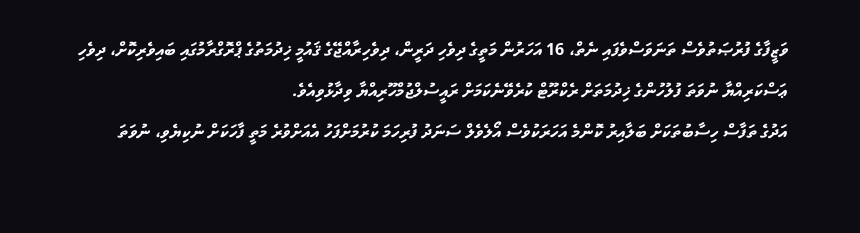ވަޒީފާގެ ފުރުޞަތުވެސް ތަނަވަސްވެފައި ނެތް، 16 އަހަރުން މަތީގެ ދިވެހި ދަރީން، ދިވެހިރާއްޖޭގެ ޤައުމީ ޚިދުމަތުގެ ޕްރޮގްރާމުގައި ބައިވެރިކޮށް، ދިވެހި ޢަސްކަރިއްޔާ ނުވަތަ ފުލުހުންގެ ޚިދުމަތަށް ރެކްރޫޓް ކުރެވޭނެކަމަށް ރައީސުލްޖުމްހޫރިއްޔާ ވިދާޅުވިއެވެ.
އަދުގެ ތަފާސް ހިސާބުތަކަށް ބަލާއިރު ކޮންމެ އަހަރަކުވެސް އޯލެވެލް ސަނަދު ފުރިހަމަ ކުރުމަށްފަހު އެއަށްވުރެ މަތީ ފާހަކަށް ނުކިޔެވި، ނުވަތަ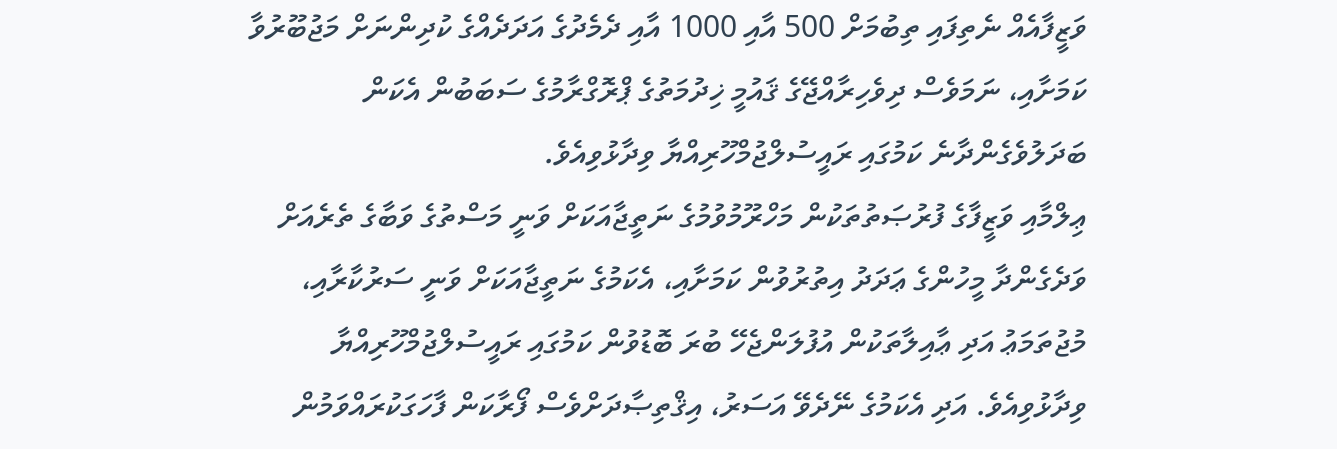ވަޒީފާއެއް ނެތިފައި ތިބުމަށް 500 އާއި 1000 އާއި ދެމެދުގެ އަދަދެއްގެ ކުދިންނަށް މަޖުބޫރުވާ ކަމަށާއި، ނަމަވެސް ދިވެހިރާއްޖޭގެ ޤައުމީ ޚިދުމަތުގެ ޕްރޮގްރާމުގެ ސަބަބުން އެކަން ބަދަލުވެގެންދާނެ ކަމުގައި ރައީސުލްޖުމްހޫރިއްޔާ ވިދާޅުވިއެވެ.
ޢިލްމާއި ވަޒީފާގެ ފުރުޞަތުތަކުން މަހްރޫމުވުމުގެ ނަތީޖާއަކަށް ވަނީ މަސްތުގެ ވަބާގެ ތެރެއަށް ވަދެގެންދާ މީހުންގެ ޢަދަދު އިތުރުވުން ކަމަށާއި، އެކަމުގެ ނަތީޖާއަކަށް ވަނީ ސަރުކާރާއި، މުޖުތަމަޢު އަދި ޢާއިލާތަކުން އުފުލަންޖެހޭ ބުރަ ބޮޑުވުން ކަމުގައި ރައީސުލްޖުމްހޫރިއްޔާ ވިދާޅުވިއެވެ. އަދި އެކަމުގެ ނޭދެވޭ އަސަރު، އިޤްތިޞާދަށްވެސް ފޯރާކަން ފާހަގަކުރައްވަމުން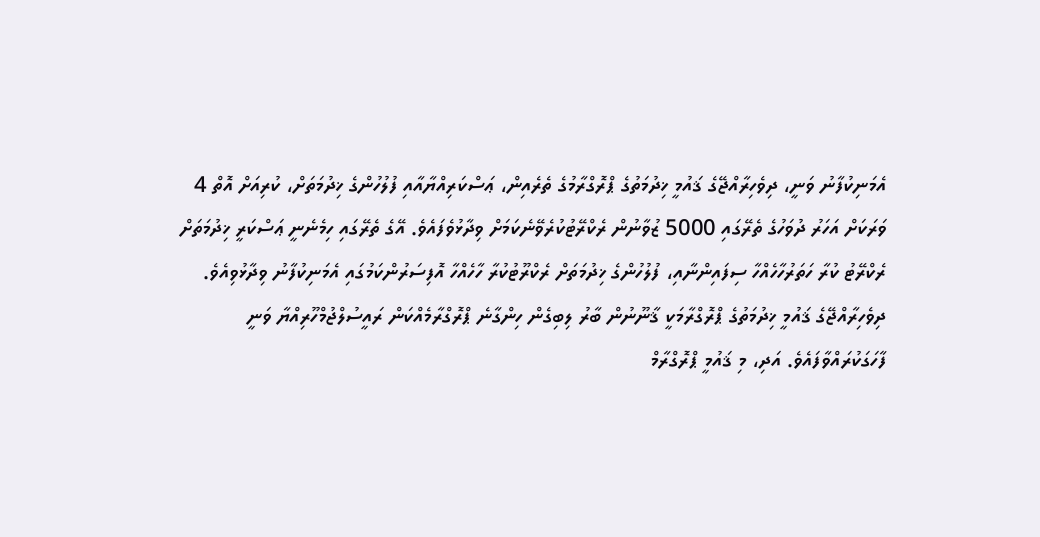އެމަނިކުފާނު ވަނީ، ދިވެހިރާއްޖޭގެ ޤައުމީ ޚިދުމަތުގެ ޕްރޮގްރާމުގެ ތެރެއިން، ޢަސްކަރިއްޔާއާއި ފުލުހުންގެ ޚިދުމަތަށް، ކުރިއަށް އޮތް 4 ވަރަކަށް އަހަރު ދުވަހުގެ ތެރޭގައި 5000 ޒުވާނުން ރެކްރޭޓުކުރެވޭނެކަމަށް ވިދާޅުވެފައެވެ. އޭގެ ތެރޭގައި ހިމެނެނީ ޢަސްކަރީ ޚިދުމަތަށް ރެކްރޭޓު ކުރާ ހަތަރުހާހެއްހާ ސިފައިންނާއި، ފުލުހުންގެ ޚިދުމަތަށް ރެކްރޫޓުކުރާ ހާހެއްހާ އޮފިސަރުންކަމުގައި އެމަނިކުފާނު ވިދާޅުވިއެވެ.
ދިވެހިރާއްޖޭގެ ޤައުމީ ޚިދުމަތުގެ ޕްރޮގްރާމަކީ ޤާނޫނުން ބާރު ލިބިގެން ހިންގާނެ ޕްރޮގްރާމެއްކަން ރައީސުލްޖުމްހޫރިއްޔާ ވަނީ ފާހަގަކުރައްވާފައެވެ. އަދި، މި ޤައުމީ ޕްރޮގްރާމް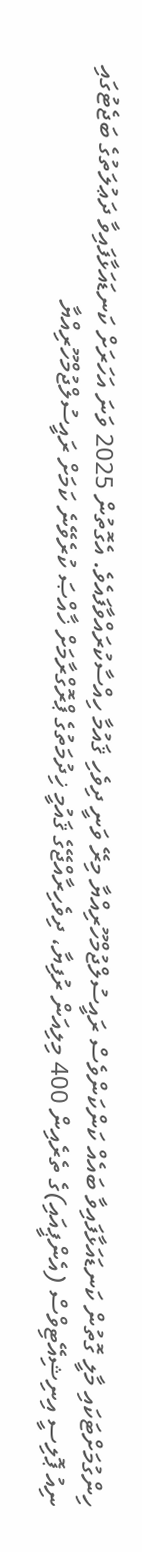ހިންގުމަށްޓަކައި މާލީ ގޮތުން ކަނޑައަޅާފައިވާ ބައެއް ކަންކަންވެސް ރައީސުލްޖުމްހޫރިއްޔާ މިރޭ ވަނީ ދިވެހި ޤައުމާ ހިއްސާކުރައްވާފައެވެ. އެގޮތުން 2025 ވަނަ އަހަރަށް ކަނޑައަޅާފައިވާ ދަޢުލަތުގެ ބަޖެޓުގައި ނިއު ޕޮލިސީ އިނިޝިއޭޓިވްސް (އެންޕީއައި)ގެ ތެރެއިން 400 މިލިއަން ރުފިޔާ، ދިވެހިރާއްޖޭގެ ޤައުމީ ޚިދުމަތުގެ ޕްރޮގްރާމަށް ޚާއްޞަ ކުރެވޭނެ ކަމަށް ރައީސުލްޖުމްހޫރިއްޔާ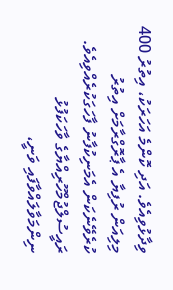ވިދާޅުވިއެވެ. އަދި ކޮންމެ އަހަރަކު، އިތުރު 400 މިލިއަން ރުފިޔާ އެ ޕާރޮގްރާމަށް އިތުރު ކުރެވޭނެކަން އެމަނިކުފާނު ފާހަގަކުރެއްވިއެވެ.
ރައީސުލްޖުމްހޫރިއްޔާގެ ވާހަކަފުޅު ނިންމަވާލައްވާފައި ވަނީ،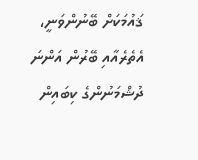ޤައުމަކަށް ބޭނުންވަނީ، އެތެރެއާއި ބޭރުން އަންނަ ދުޝްމަނުންގެ ކިބައިން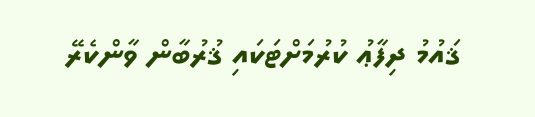ޤައުމު ދިފާޢު ކުރުމަށްޓަކައި ޤުރުބާން ވާންކެރޭ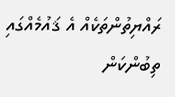ރައްޔިތުންތަކެއް އެ ޤައުމެއްގައި ތިބުންކަން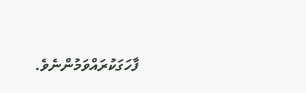ފާހަގަކުރައްވަމުންނެވެ.